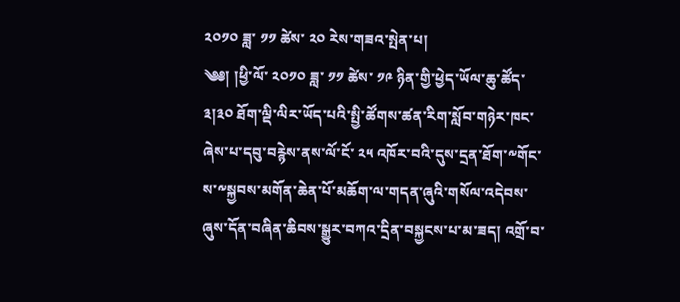༢༠༡༠ ཟླ་ ༡༡ ཚེས་ ༢༠ རེས་གཟའ་སྤེན་པ།
༄༅། །ཕྱི་ལོ་ ༢༠༡༠ ཟླ་ ༡༡ ཚེས་ ༡༩ ཉིན་གྱི་ཕྱེད་ཡོལ་ཆུ་ཚོད་ ༣།༣༠ ཐོག་ལྡི་ལིར་ཡོད་པའི་སྤྱི་ཚོགས་ཚན་རིག་སློབ་གཉེར་ཁང་ཞེས་པ་དབུ་བརྙེས་ནས་ལོ་ངོ་ ༢༥ འཁོར་བའི་དུས་དྲན་ཐོག་༸གོང་ས་༸སྐྱབས་མགོན་ཆེན་པོ་མཆོག་ལ་གདན་ཞུའི་གསོལ་འདེབས་ཞུས་དོན་བཞིན་ཆིབས་སྒྱུར་བཀའ་དྲིན་བསྐྱངས་པ་མ་ཟད། འགྲོ་བ་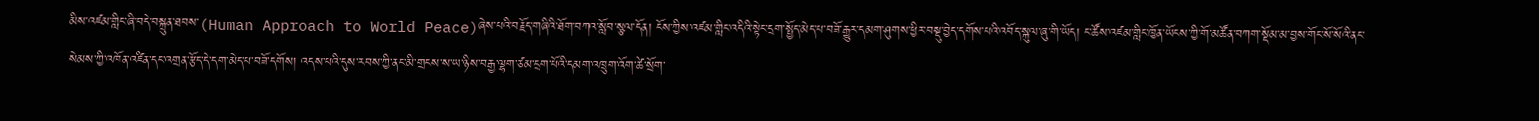མིས་འཛམ་གླིང་ཞི་བདེ་བསྐྲུན་ཐབས་(Human Approach to World Peace)ཞེས་པའི་བརྗོད་གཞིའི་ཐོག་བཀའ་སློབ་སྩལ་དོན། ངོས་ཀྱིས་འཛམ་གླིང་འདིའི་སྟེང་དྲག་སྤྱོད་མེད་པ་བཟོ་རྒྱུར་དམག་ཤུགས་ཕྱིར་བསྡུ་བྱེད་དགོས་པའི་འབོད་སྐུལ་ཞུ་གི་ཡོད། ང་ཚོས་འཛམ་གླིང་ཁྱོན་ཡོངས་ཀྱི་གོ་མཚོན་བཀག་སྡོམ་མ་བྱས་གོང་སོ་སོའི་ནང་སེམས་ཀྱི་འཁོན་འཛིན་དང་འགྲན་རྩོད་དེ་དག་མེད་པ་བཟོ་དགོས། འདས་པའི་དུས་རབས་ཀྱི་ནང་མི་གྲངས་ས་ཡ་ཉིས་བརྒྱ་ལྷག་ཙམ་ངྲག་པོའི་དམག་འཁྲུག་འོག་ཚེ་སྲོག་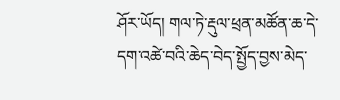ཤོར་ཡོད། གལ་ཏེ་རྡུལ་ཕྲན་མཚོན་ཆ་དེ་དག་འཚེ་བའི་ཆེད་བེད་སྤྱོད་བྱས་མེད་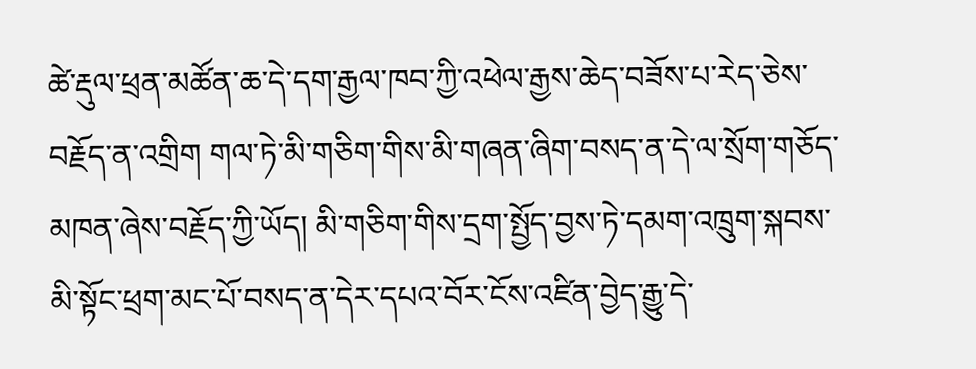ཚེ་རྡུལ་ཕྲན་མཚོན་ཆ་དེ་དག་རྒྱལ་ཁབ་ཀྱི་འཕེལ་རྒྱས་ཆེད་བཟོས་པ་རེད་ཅེས་བརྗོད་ན་འགྲིག གལ་ཏེ་མི་གཅིག་གིས་མི་གཞན་ཞིག་བསད་ན་དེ་ལ་སྲོག་གཅོད་མཁན་ཞེས་བརྗོད་ཀྱི་ཡོད། མི་གཅིག་གིས་དྲག་སྤྱོད་བྱས་ཏེ་དམག་འཁྲུག་སྐབས་མི་སྟོང་ཕྲག་མང་པོ་བསད་ན་དེར་དཔའ་བོར་ངོས་འཛིན་བྱེད་རྒྱུ་དེ་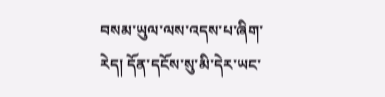བསམ་ཡུལ་ལས་འདས་པ་ཞིག་རེད། དོན་དངོས་སུ་མི་དེར་ཡང་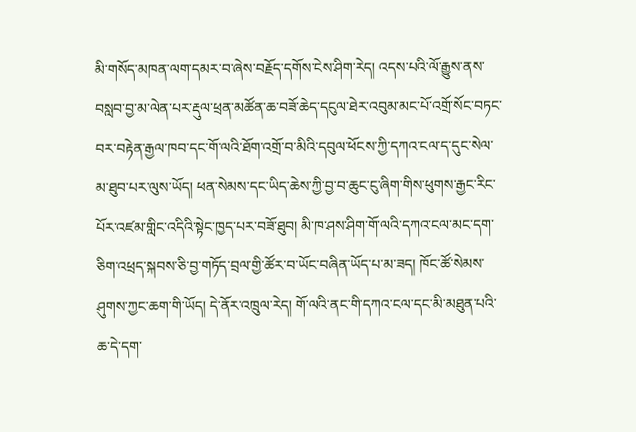མི་གསོད་མཁན་ལག་དམར་བ་ཞེས་བརྗོད་དགོས་ངེས་ཤིག་རེད། འདས་པའི་ལོ་རྒྱུས་ནས་བསླབ་བྱ་མ་ལེན་པར་རྡུལ་ཕྲན་མཚོན་ཆ་བཟོ་ཆེད་དངུལ་ཐེར་འབུམ་མང་པོ་འགྲོ་སོང་བཏང་བར་བརྟེན་རྒྱལ་ཁབ་དང་གོ་ལའི་ཐོག་འགྲོ་བ་མིའི་དབུལ་ཕོངས་ཀྱི་དཀའ་ངལ་ད་དུང་སེལ་མ་ཐུབ་པར་ལུས་ཡོད། ཕན་སེམས་དང་ཡིད་ཆེས་ཀྱི་བྱ་བ་ཆུང་ངུ་ཞིག་གིས་ཕུགས་རྒྱང་རིང་པོར་འཛམ་གླིང་འདིའི་སྟེང་ཁྱད་པར་བཟོ་ཐུབ། མི་ཁ་ཤས་ཤིག་གོ་ལའི་དཀའ་ངལ་མང་དག་ཅིག་འཕྲད་སྐབས་ཅི་བྱ་གཏོད་བྲལ་གྱི་ཚོར་བ་ཡོང་བཞིན་ཡོད་པ་མ་ཟད། ཁོང་ཚོ་སེམས་ཤུགས་ཀྱང་ཆག་གི་ཡོད། དེ་ནོར་འཁྲུལ་རེད། གོ་ལའི་ནང་གི་དཀའ་ངལ་དང་མི་མཐུན་པའི་ཆ་དེ་དག་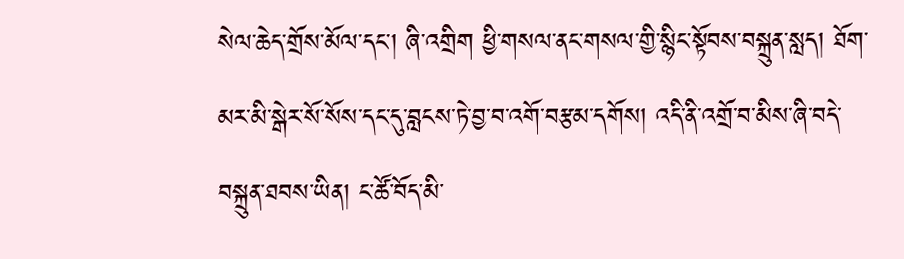སེལ་ཆེད་གྲོས་མོལ་དང་། ཞི་འགྲིག ཕྱི་གསལ་ནང་གསལ་གྱི་སྙིང་སྟོབས་བསྐྲུན་སླད། ཐོག་མར་མི་སྒེར་སོ་སོས་དང་དུ་བླངས་ཏེ་བྱ་བ་འགོ་བརྩམ་དགོས། འདི་ནི་འགྲོ་བ་མིས་ཞི་བདེ་བསྐྲུན་ཐབས་ཡིན། ང་ཚོ་བོད་མི་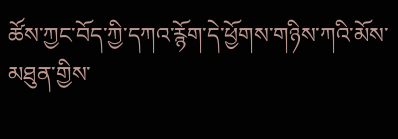ཚོས་ཀྱང་བོད་ཀྱི་དཀའ་རྙོག་དེ་ཕྱོགས་གཉིས་ཀའི་མོས་མཐུན་གྱིས་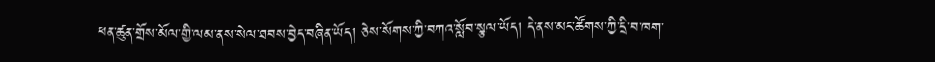ཕན་ཚུན་གྲོས་མོལ་གྱི་ལམ་ནས་སེལ་ཐབས་བྱེད་བཞིན་ཡོད། ཅེས་སོགས་ཀྱི་བཀའ་སློབ་སྩལ་ཡོད། དེ་ནས་མང་ཚོགས་ཀྱི་དྲི་བ་ཁག་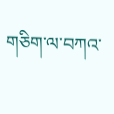གཅིག་ལ་བཀའ་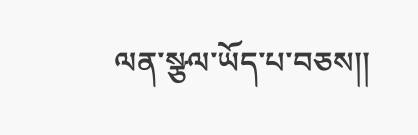ལན་སྩལ་ཡོད་པ་བཅས།།